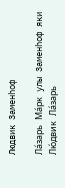Людвик Заменһоф

Ла́зарь Ма́рк улы Заменһоф яки Лю́двик Ла́зарь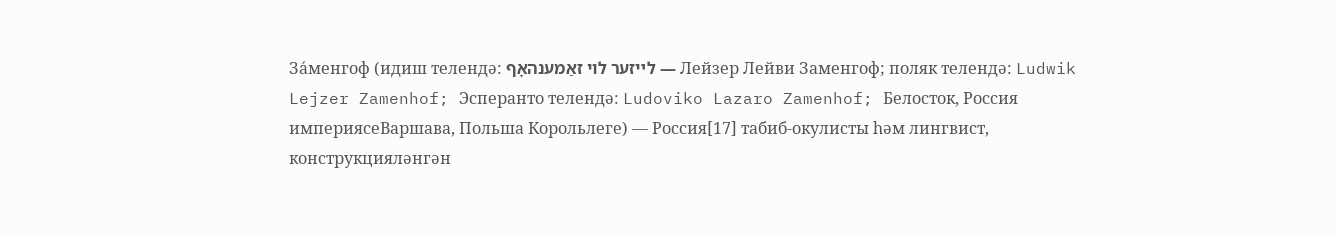За́менгоф (идиш телендә: לײזער לוי זאַמענהאָף — Лейзер Лейви Заменгоф; поляк телендә: Ludwik Lejzer Zamenhof; Эсперанто телендә: Ludoviko Lazaro Zamenhof; Белосток, Россия империясеВаршава, Польша Корольлеге) — Россия[17] табиб-окулисты һәм лингвист, конструкцияләнгән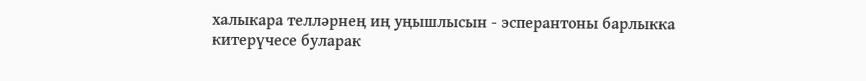халыкара телләрнең иң уңышлысын - эсперантоны барлыкка китерүчесе буларак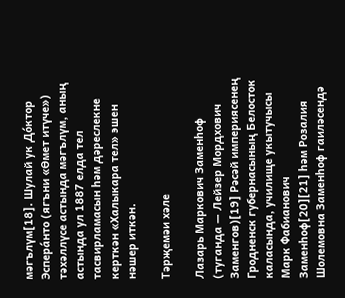мәгълүм[18]. Шулай ук До́ктор Эспера́нто (ягъни «Өмет итүче») тәхәллүсе астында мәгълүм, аның астында ул 1887 елда тел тасвирламасын һәм дәреслекне керткән «Халыкара тел» эшен нәшер иткән.

Тәрҗемәи хәле

Лазарь Маркович Заменһоф (туганда — Лейзер Мордхович Заменгов)[19] Рәсәй империясенең Гродненск губернасының Белосток каласында, училище укытучысы Марк Фабианович Заменһоф[20][21] һәм Розалия Шолемовна Заменһоф гаиләсендә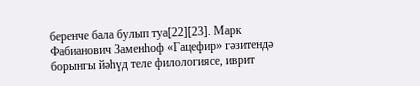беренче бала булып туа[22][23]. Марк Фабианович Заменһоф «Гацефир» гәзитендә борынгы йәһүд теле филологиясе, иврит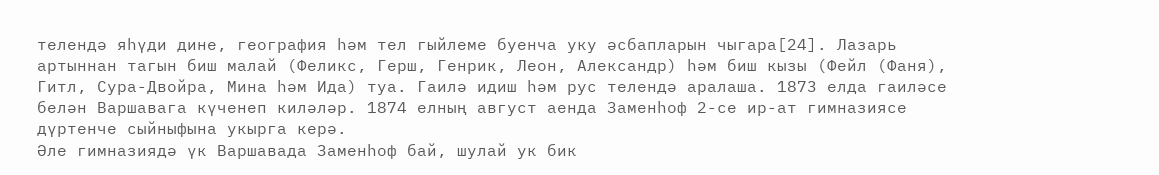телендә яһүди дине, география һәм тел гыйлеме буенча уку әсбапларын чыгара[24]. Лазарь артыннан тагын биш малай (Феликс, Герш, Генрик, Леон, Александр) һәм биш кызы (Фейл (Фаня), Гитл, Сура-Двойра, Мина һәм Ида) туа. Гаилә идиш һәм рус телендә аралаша. 1873 елда гаиләсе белән Варшавага күченеп киләләр. 1874 елның август аенда Заменһоф 2-се ир-ат гимназиясе дүртенче сыйныфына укырга керә.
Әле гимназиядә үк Варшавада Заменһоф бай, шулай ук бик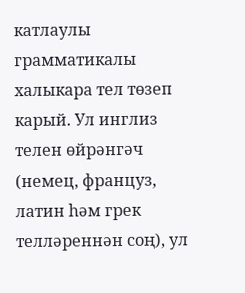катлаулы грамматикалы халыкара тел төзеп карый. Ул инглиз телен өйрәнгәч (немец, француз, латин һәм грек телләреннән соң), ул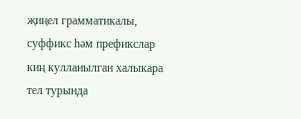җиңел грамматикалы, суффикс һәм префикслар киң кулланылган халыкара тел турында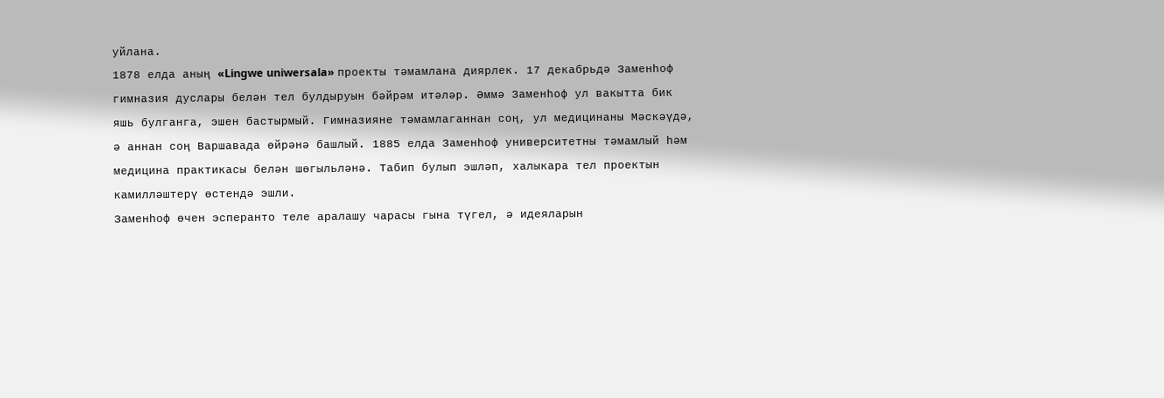уйлана.
1878 елда аның «Lingwe uniwersala» проекты тәмамлана диярлек. 17 декабрьдә Заменһоф гимназия дуслары белән тел булдыруын бәйрәм итәләр. Әммә Заменһоф ул вакытта бик яшь булганга, эшен бастырмый. Гимназияне тәмамлаганнан соң, ул медицинаны Мәскәүдә, ә аннан соң Варшавада өйрәнә башлый. 1885 елда Заменһоф университетны тәмамлый һәм медицина практикасы белән шөгыльләнә. Табип булып эшләп, халыкара тел проектын камилләштерү өстендә эшли.
Заменһоф өчен эсперанто теле аралашу чарасы гына түгел, ә идеяларын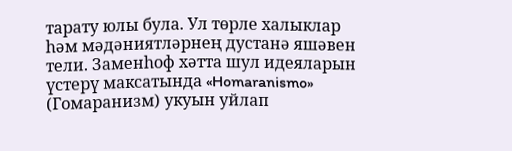тарату юлы була. Ул төрле халыклар һәм мәдәниятләрнең дустанә яшәвен тели. Заменһоф хәтта шул идеяларын үстерү максатында «Homaranismo» (Гомаранизм) укуын уйлап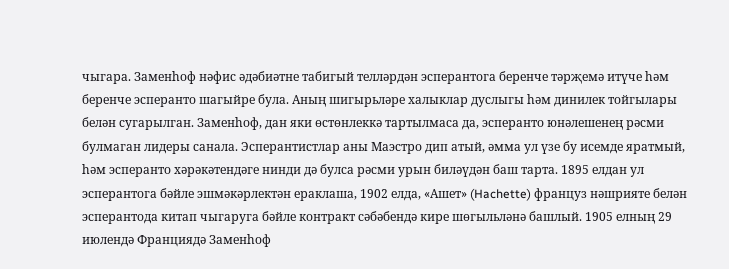чыгара. Заменһоф нәфис әдәбиәтне табигый телләрдән эсперантога беренче тәрҗемә итүче һәм беренче эсперанто шагыйре була. Аның шигырьләре халыклар дуслыгы һәм динилек тойгылары белән сугарылган. Заменһоф, дан яки өстөнлеккә тартылмаса да, эсперанто юнәлешенең рәсми булмаган лидеры санала. Эсперантистлар аны Маэстро дип атый, әмма ул үзе бу исемде яратмый, һәм эсперанто хәрәкәтендәге нинди дә булса рәсми урын биләүдән баш тарта. 1895 елдан ул эсперантога бәйле эшмәкәрлектән ераклаша, 1902 елда, «Ашет» (Hachette) француз нәшрияте белән эсперантода китап чыгаруга бәйле контракт сәбәбендә кире шөгыльләнә башлый. 1905 елның 29 июлендә Франциядә Заменһоф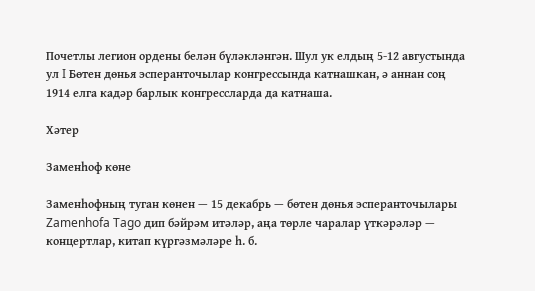Почетлы легион ордены белән бүләкләнгән. Шул ук елдың 5-12 августында ул I Бөтен дөнья эсперанточылар конгрессында катнашкан, ә аннан соң 1914 елга кадәр барлык конгрессларда да катнаша.

Хәтер

Заменһоф көне

Заменһофның туган көнен — 15 декабрь — бөтен дөнья эсперанточылары Zamenhofa Tago дип бәйрәм итәләр, аңа төрле чаралар үткәрәләр — концертлар, китап күргәзмәләре һ. б.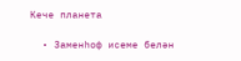Кече планета

  • Заменһоф исеме белән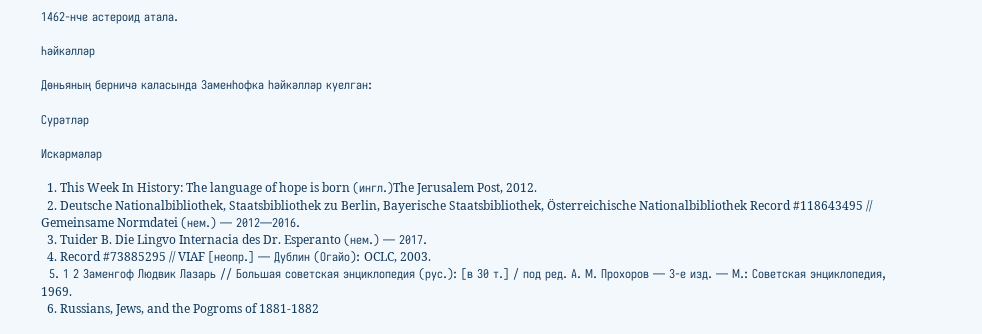1462-нче астероид атала.

Һәйкәлләр

Дөньяның берничә каласында Заменһофка һәйкәлләр куелган:

Сурәтләр

Искәрмәләр

  1. This Week In History: The language of hope is born (ингл.)The Jerusalem Post, 2012.
  2. Deutsche Nationalbibliothek, Staatsbibliothek zu Berlin, Bayerische Staatsbibliothek, Österreichische Nationalbibliothek Record #118643495 // Gemeinsame Normdatei (нем.) — 2012—2016.
  3. Tuider B. Die Lingvo Internacia des Dr. Esperanto (нем.) — 2017.
  4. Record #73885295 // VIAF [неопр.] — Дублин (Огайо): OCLC, 2003.
  5. 1 2 Заменгоф Людвик Лазарь // Большая советская энциклопедия (рус.): [в 30 т.] / под ред. А. М. Прохоров — 3-е изд. — М.: Советская энциклопедия, 1969.
  6. Russians, Jews, and the Pogroms of 1881-1882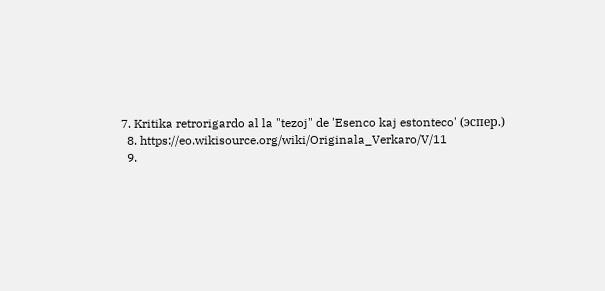7. Kritika retrorigardo al la "tezoj" de 'Esenco kaj estonteco' (эспер.)
  8. https://eo.wikisource.org/wiki/Originala_Verkaro/V/11
  9.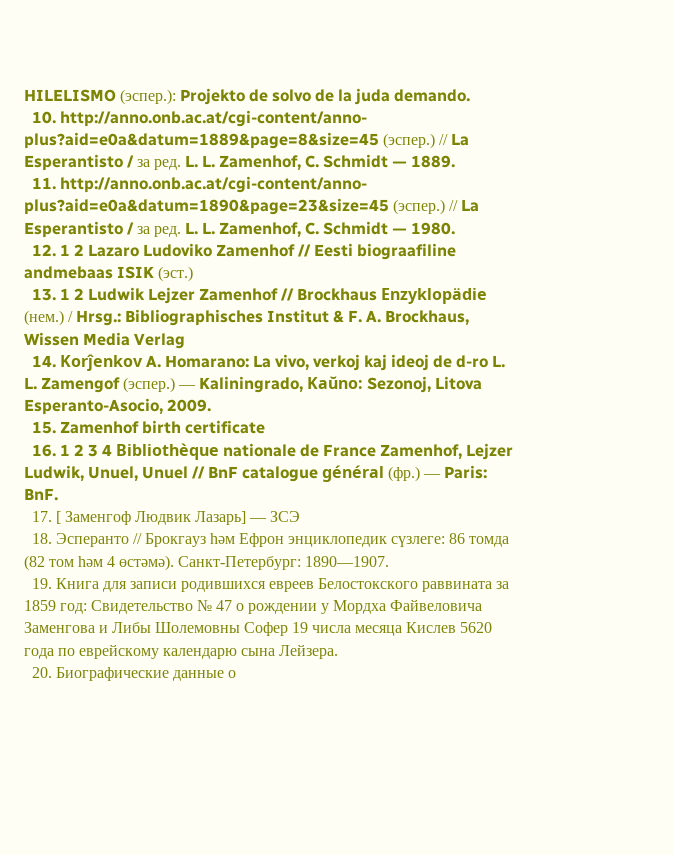HILELISMO (эспер.): Projekto de solvo de la juda demando.
  10. http://anno.onb.ac.at/cgi-content/anno-plus?aid=e0a&datum=1889&page=8&size=45 (эспер.) // La Esperantisto / за ред. L. L. Zamenhof, C. Schmidt — 1889.
  11. http://anno.onb.ac.at/cgi-content/anno-plus?aid=e0a&datum=1890&page=23&size=45 (эспер.) // La Esperantisto / за ред. L. L. Zamenhof, C. Schmidt — 1980.
  12. 1 2 Lazaro Ludoviko Zamenhof // Eesti biograafiline andmebaas ISIK (эст.)
  13. 1 2 Ludwik Lejzer Zamenhof // Brockhaus Enzyklopädie (нем.) / Hrsg.: Bibliographisches Institut & F. A. Brockhaus, Wissen Media Verlag
  14. Korĵenkov A. Homarano: La vivo, verkoj kaj ideoj de d-ro L. L. Zamengof (эспер.) — Kaliningrado, Kaŭno: Sezonoj, Litova Esperanto-Asocio, 2009.
  15. Zamenhof birth certificate
  16. 1 2 3 4 Bibliothèque nationale de France Zamenhof, Lejzer Ludwik, Unuel, Unuel // BnF catalogue général (фр.) — Paris: BnF.
  17. [ Заменгоф Людвик Лазарь] — ЗСЭ
  18. Эсперанто // Брокгауз һәм Ефрон энциклопедик сүзлеге: 86 томда (82 том һәм 4 өстәмә). Санкт-Петербург: 1890—1907.
  19. Книга для записи родившихся евреев Белостокского раввината за 1859 год: Свидетельство № 47 о рождении у Мордха Файвеловича Заменгова и Либы Шолемовны Софер 19 числа месяца Кислев 5620 года по еврейскому календарю сына Лейзера.
  20. Биографические данные о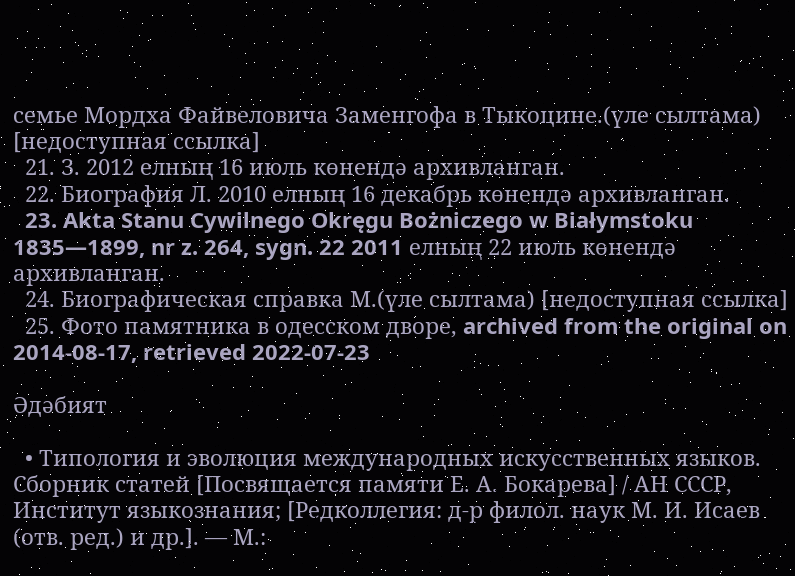семье Мордха Файвеловича Заменгофа в Тыкоцине.(үле сылтама) [недоступная ссылка]
  21. З. 2012 елның 16 июль көнендә архивланган.
  22. Биография Л. 2010 елның 16 декабрь көнендә архивланган.
  23. Akta Stanu Cywilnego Okręgu Bożniczego w Białymstoku 1835—1899, nr z. 264, sygn. 22 2011 елның 22 июль көнендә архивланган.
  24. Биографическая справка М.(үле сылтама) [недоступная ссылка]
  25. Фото памятника в одесском дворе, archived from the original on 2014-08-17, retrieved 2022-07-23

Әдәбият

  • Типология и эволюция международных искусственных языков. Сборник статей [Посвящается памяти Е. А. Бокарева] / АН СССР, Институт языкознания; [Редколлегия: д-р филол. наук М. И. Исаев (отв. ред.) и др.]. — М.: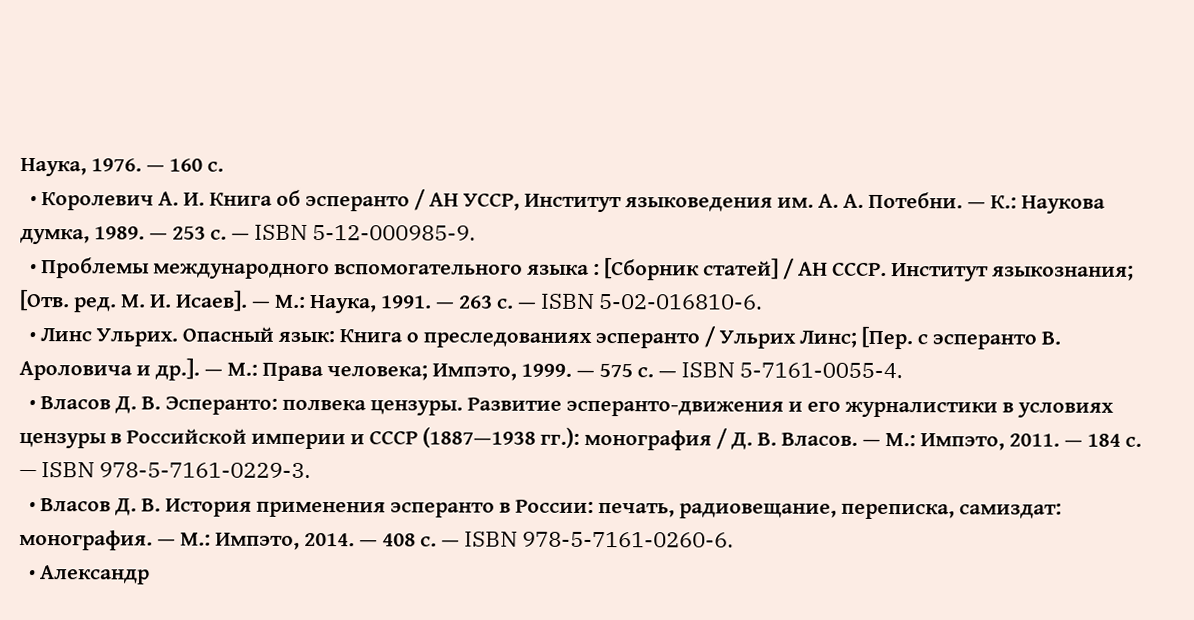Наука, 1976. — 160 с.
  • Королевич А. И. Книга об эсперанто / АН УССР, Институт языковедения им. А. А. Потебни. — К.: Наукова думка, 1989. — 253 с. — ISBN 5-12-000985-9.
  • Проблемы международного вспомогательного языка : [Сборник статей] / АН СССР. Институт языкознания; [Отв. ред. М. И. Исаев]. — М.: Наука, 1991. — 263 с. — ISBN 5-02-016810-6.
  • Линс Ульрих. Опасный язык: Книга о преследованиях эсперанто / Ульрих Линс; [Пер. с эсперанто В. Ароловича и др.]. — М.: Права человека; Импэто, 1999. — 575 с. — ISBN 5-7161-0055-4.
  • Власов Д. В. Эсперанто: полвека цензуры. Развитие эсперанто-движения и его журналистики в условиях цензуры в Российской империи и СССР (1887—1938 гг.): монография / Д. В. Власов. — М.: Импэто, 2011. — 184 с. — ISBN 978-5-7161-0229-3.
  • Власов Д. В. История применения эсперанто в России: печать, радиовещание, переписка, самиздат: монография. — М.: Импэто, 2014. — 408 с. — ISBN 978-5-7161-0260-6.
  • Александр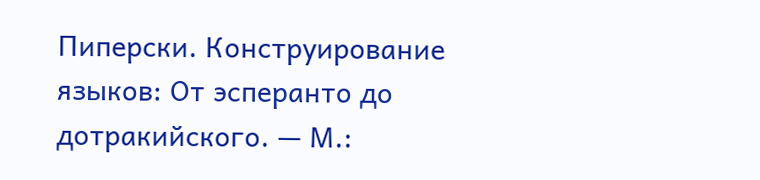Пиперски. Конструирование языков: От эсперанто до дотракийского. — М.: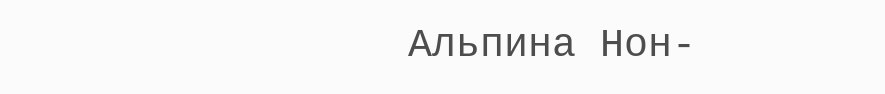Альпина Нон-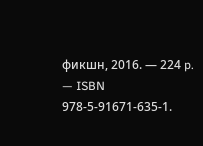фикшн, 2016. — 224 p. — ISBN 978-5-91671-635-1.